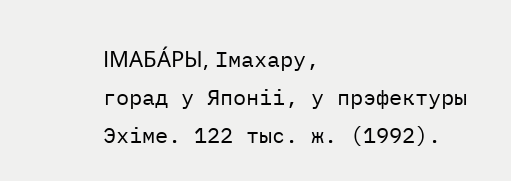ІМАБА́РЫ, Імахару,
горад у Японіі, у прэфектуры Эхіме. 122 тыс. ж. (1992).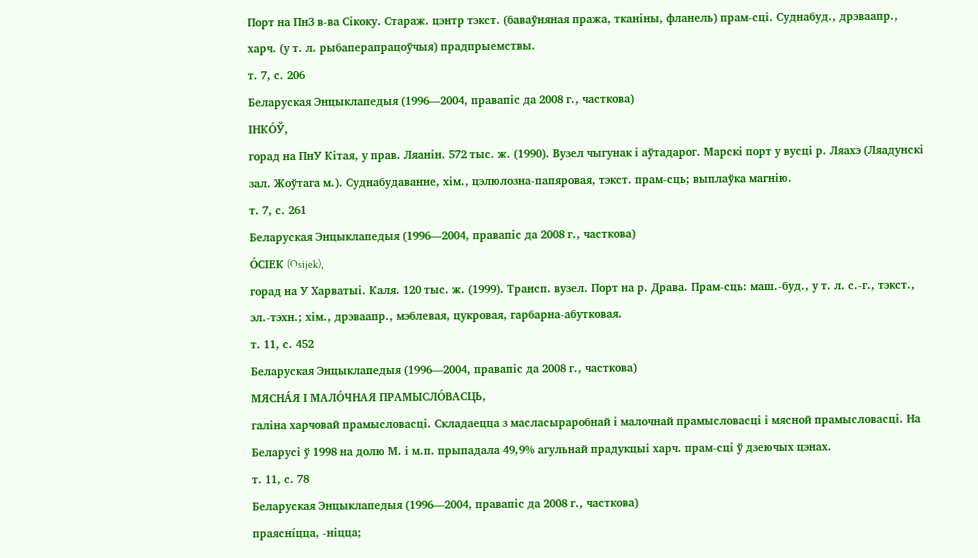Порт на ПнЗ в-ва Сікоку. Стараж. цэнтр тэкст. (баваўняная пража, тканіны, фланель) прам-сці. Суднабуд., дрэваапр., харч. (у т. л. рыбаперапрацоўчыя) прадпрыемствы.
т. 7, с. 206
Беларуская Энцыклапедыя (1996—2004, правапіс да 2008 г., часткова)
ІНКО́Ў,
горад на ПнУ Кітая, у прав. Ляанін. 572 тыс. ж. (1990). Вузел чыгунак і аўтадарог. Марскі порт у вусці р. Ляахэ (Ляадунскі зал. Жоўтага м.). Суднабудаванне, хім., цэлюлозна-папяровая, тэкст. прам-сць; выплаўка магнію.
т. 7, с. 261
Беларуская Энцыклапедыя (1996—2004, правапіс да 2008 г., часткова)
О́СІЕК (Osijek),
горад на У Харватыі. Каля. 120 тыс. ж. (1999). Трансп. вузел. Порт на р. Драва. Прам-сць: маш.-буд., у т. л. с.-г., тэкст., эл.-тэхн.; хім., дрэваапр., мэблевая, цукровая, гарбарна-абутковая.
т. 11, с. 452
Беларуская Энцыклапедыя (1996—2004, правапіс да 2008 г., часткова)
МЯСНА́Я І МАЛО́ЧНАЯ ПРАМЫСЛО́ВАСЦЬ,
галіна харчовай прамысловасці. Складаецца з масласыраробнай і малочнай прамысловасці і мясной прамысловасці. На Беларусі ў 1998 на долю М. і м.п. прыпадала 49,9% агульнай прадукцыі харч. прам-сці ў дзеючых цэнах.
т. 11, с. 78
Беларуская Энцыклапедыя (1996—2004, правапіс да 2008 г., часткова)
праясні́цца, ‑ніцца;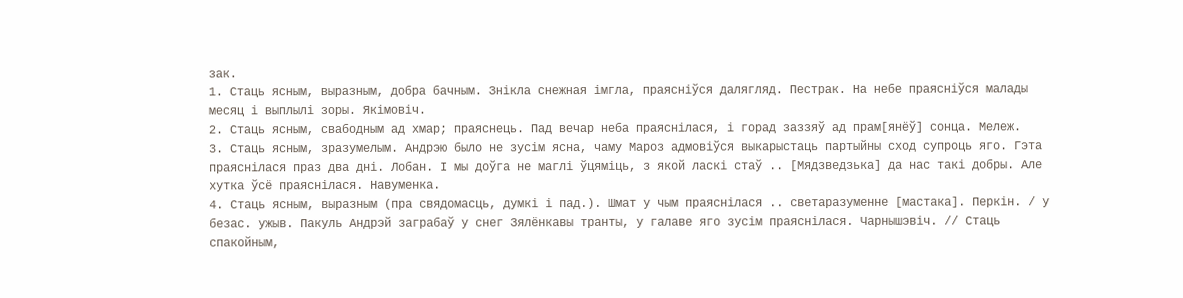зак.
1. Стаць ясным, выразным, добра бачным. Знікла снежная імгла, праясніўся далягляд. Пестрак. На небе праясніўся малады месяц і выплылі зоры. Якімовіч.
2. Стаць ясным, свабодным ад хмар; праяснець. Пад вечар неба праяснілася, і горад заззяў ад прам[янёў] сонца. Мележ.
3. Стаць ясным, зразумелым. Андрэю было не зусім ясна, чаму Мароз адмовіўся выкарыстаць партыйны сход супроць яго. Гэта праяснілася праз два дні. Лобан. І мы доўга не маглі ўцяміць, з якой ласкі стаў .. [Мядзведзька] да нас такі добры. Але хутка ўсё праяснілася. Навуменка.
4. Стаць ясным, выразным (пра свядомасць, думкі і пад.). Шмат у чым праяснілася .. светаразуменне [мастака]. Перкін. / у безас. ужыв. Пакуль Андрэй заграбаў у снег Зялёнкавы транты, у галаве яго зусім праяснілася. Чарнышэвіч. // Стаць спакойным,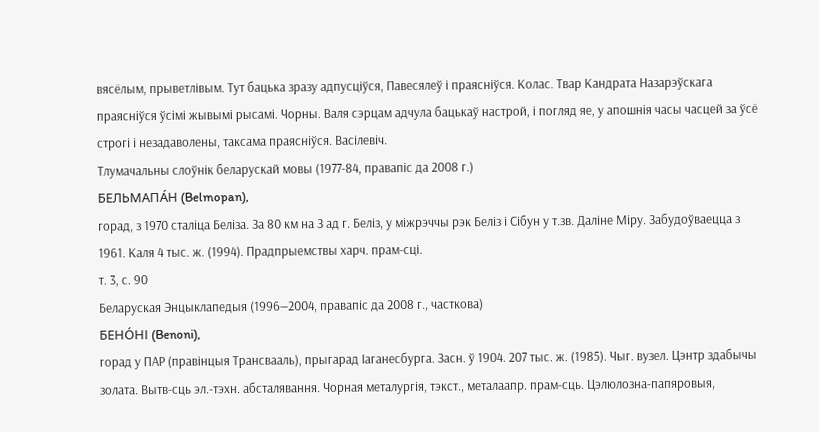вясёлым, прыветлівым. Тут бацька зразу адпусціўся, Павесялеў і праясніўся. Колас. Твар Кандрата Назарэўскага праясніўся ўсімі жывымі рысамі. Чорны. Валя сэрцам адчула бацькаў настрой, і погляд яе, у апошнія часы часцей за ўсё строгі і незадаволены, таксама праясніўся. Васілевіч.
Тлумачальны слоўнік беларускай мовы (1977-84, правапіс да 2008 г.)
БЕЛЬМАПА́Н (Belmopan),
горад, з 1970 сталіца Беліза. За 80 км на З ад г. Беліз, у міжрэччы рэк Беліз і Сібун у т.зв. Даліне Міру. Забудоўваецца з 1961. Каля 4 тыс. ж. (1994). Прадпрыемствы харч. прам-сці.
т. 3, с. 90
Беларуская Энцыклапедыя (1996—2004, правапіс да 2008 г., часткова)
БЕНО́НІ (Benoni),
горад у ПАР (правінцыя Трансвааль), прыгарад Іаганесбурга. Засн. ў 1904. 207 тыс. ж. (1985). Чыг. вузел. Цэнтр здабычы золата. Вытв-сць эл.-тэхн. абсталявання. Чорная металургія, тэкст., металаапр. прам-сць. Цэлюлозна-папяровыя,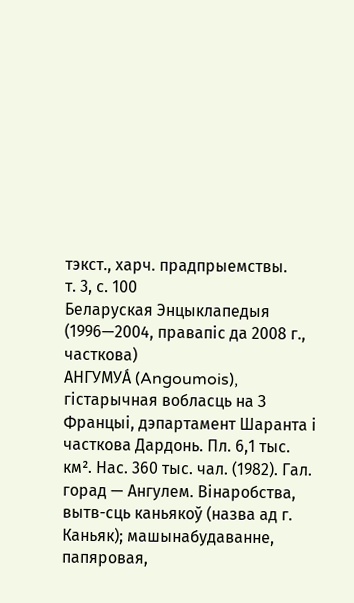тэкст., харч. прадпрыемствы.
т. 3, с. 100
Беларуская Энцыклапедыя (1996—2004, правапіс да 2008 г., часткова)
АНГУМУА́ (Angoumois),
гістарычная вобласць на З Францыі, дэпартамент Шаранта і часткова Дардонь. Пл. 6,1 тыс. км². Нас. 360 тыс. чал. (1982). Гал. горад — Ангулем. Вінаробства, вытв-сць каньякоў (назва ад г. Каньяк); машынабудаванне, папяровая,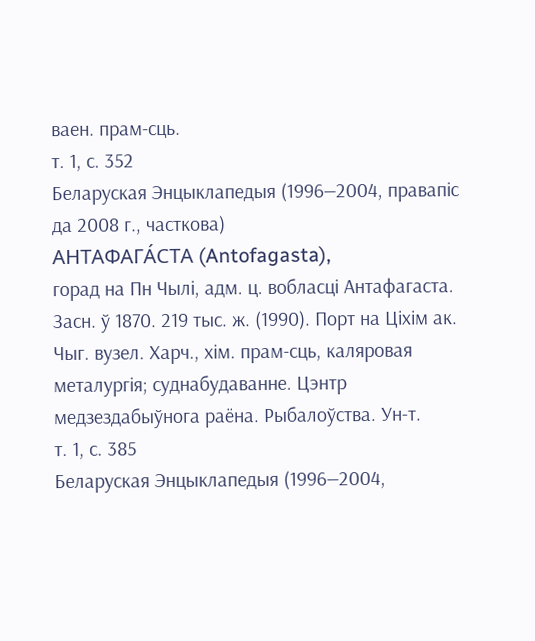ваен. прам-сць.
т. 1, с. 352
Беларуская Энцыклапедыя (1996—2004, правапіс да 2008 г., часткова)
АНТАФАГА́СТА (Antofagasta),
горад на Пн Чылі, адм. ц. вобласці Антафагаста. Засн. ў 1870. 219 тыс. ж. (1990). Порт на Ціхім ак. Чыг. вузел. Харч., хім. прам-сць, каляровая металургія; суднабудаванне. Цэнтр медзездабыўнога раёна. Рыбалоўства. Ун-т.
т. 1, с. 385
Беларуская Энцыклапедыя (1996—2004,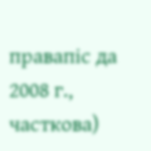правапіс да 2008 г., часткова)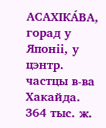АСАХІКА́ВА,
горад у Японіі, у цэнтр. частцы в-ва Хакайда. 364 тыс. ж.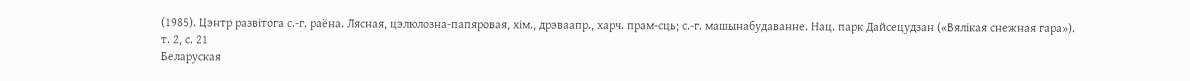(1985). Цэнтр развітога с.-г. раёна. Лясная, цэлюлозна-папяровая, хім., дрэваапр., харч. прам-сць; с.-г. машынабудаванне. Нац. парк Дайсецудзан («Вялікая снежная гара»).
т. 2, с. 21
Беларуская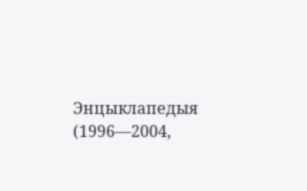Энцыклапедыя (1996—2004,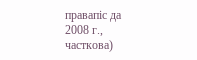правапіс да 2008 г., часткова)